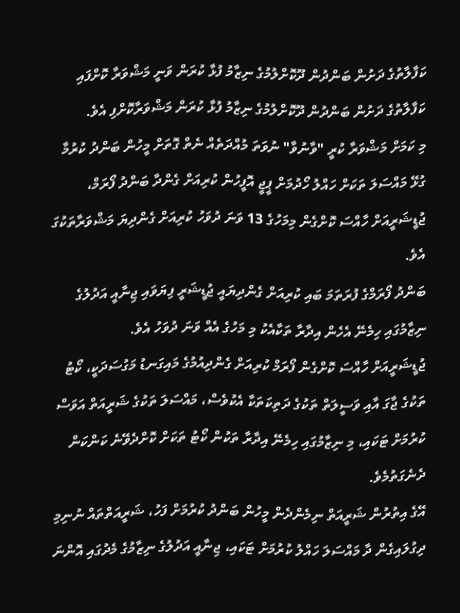ކަފާލާތުގެ ދަށުން ބަންދުން ދޫކޮށްލުމުގެ ނިޒާމު ފުޅާ ކުރަން ވަނީ މަޝްވަރާ ކޮށްފައި
ކަފާލާތުގެ ދަށުން ބަންދުން ދޫކޮށްލުމުގެ ނިޒާމު ފުޅާ ކުރަން މަޝްވަރާކޮށްފި އެވެ.
މި ކަމަށް މަޝްވަރާ ކުރީ "ވާނުވާ" ނުވަތަ މުއްދަތެއް ނެތް ގޮތަށް މީހުން ބަންދު ކުރުމާ ގުޅޭ މައްސަލަ ތަކަށް ހައްލު ހޯދުމަށް ޕީޖީ އޮފީހުން ކުރިއަށް ގެންދާ ބަންދު ފޯރަމް، ޖުޑީޝަރީއަށް ހާއްސަ ކޮށްގެން މިމަހުގެ 13 ވަނަ ދުވަހު ކުރިއަށް ގެންދިޔަ މަޝްވަރާތަކުގަ އެވެ.
ބަންދު ފޯރަމްގެ ފުރަތަމަ ބައި ކުރިއަށް ގެންދިޔައީ ޖުޑީޝަރީ ފިޔަވައި ޖިނާއީ އަދުލުގެ ނިޒާމުގައި ހިމެނޭ އެހެން އިދާރާ ތަކާއެކު މި މަހުގެ އެއް ވަނަ ދުވަހު އެވެ.
ޖުޑީޝަރީއަށް ހާއްސަ ކޮށްގެން ފޯރަމް ކުރިއަށް ގެންދިއުމުގެ މައިގަނޑު މަގުސަދަކީ، ކޯޓު ތަކުގެ ޖާގަ އާއި ވަސީލަތް ތަކުގެ ދަތިކަތަކާ އެކުވެސް، މައްސަލަ ތަކުގެ ޝަރީއަތް އަވަސް ކުރުމަށް ޓަކައި، މި ނިޒާމުގައި ހިމެނޭ އިދާރާ ތަކުން ކޯޓު ތަކަށް ކޮށްދެވޭނެ ކަންކަން ދެނެގަތުމެވެ.
އޭގެ އިތުރުން ޝަރީއަތް ނިމެންދެން މީހުން ބަންދު ކުރުމަށް ފަހު، ޝަރީއަތްތައް ނުނިމި ދިގުލައިގެން ދާ މައްސަލަ ހައްލު ކުރުމަށް ޓަކައި، ޖިނާއީ އަދުލުގެ ނިޒާމުގެ މެދުގައި އޮންނަ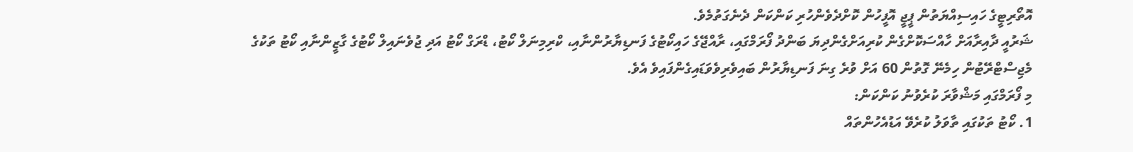އޮތޯރިޓީގެ ހައިސިއްޔަތުން ޕީޖީ އޮފީހުން ކޮށްދެވެންހުރި ކަންކަން ދެނެގަތުމެވެ.
ޝަރުއީ ދާއިރާއަށް ހާއްސަކޮށްގެން ކުރިއަށްގެންދިޔަ ބަންދު ފޯރަމްގައި، ރާއްޖޭގެ ހައިކޯޓުގެ ފަނޑިޔާރުންނާއި، ކްރިމިނަލް ކޯޓު، ޑްރަގް ކޯޓު އަދި ޖުވެނައިލް ކޯޓުގެ ގާޒީންނާއި ކޯޓު ތަކުގެ މެޖިސްޓްރޭޓުން ހިމެނޭ ގޮތުން 60 އަށް ވުރެ ގިނަ ފަނޑިޔާރުން ބައިވެރިވެވަޑައިގެންފައިވެ އެވެ.
މި ފޯރަމްގައި މަޝްވާރަ ކުރެވުނު ކަންކަން:
1. ކޯޓު ތަކުގައި ތާވަލު ކުރެވޭ އަޑުއެހުންތައް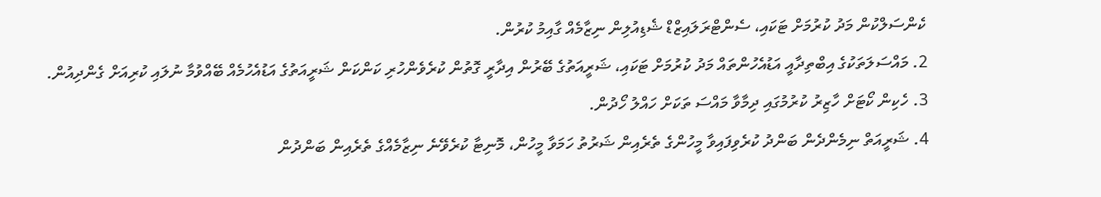ކެންސަލްކުން މަދު ކުރުމަށް ޓަކައި، ސެންޓްރަލައިޒްޑް ޝެޑިއުލިން ނިޒާމެއް ގާއިމު ކުރުން.
2. މައްސަލަތަކުގެ އިބްތިދާއީ އަޑުއެހުންތައް މަދު ކުރުމަށް ޓަކައި، ޝަރީއަތުގެ ބޭރުން އިދާރީ ގޮތުން ކުރެވެންހުރި ކަންކަން ޝަރީއަތުގެ އަޑުއެހުމެއް ބޭއްވުމާ ނުލައި ކުރިއަށް ގެންދިއުން.
3. ހެކިން ކޯޓަށް ހާޒިރު ކުރުމުގައި ދިމާވާ މައްސަ ތަކަށް ހައްލު ހޯދުން.
4. ޝަރީއަތް ނިމެންދެން ބަންދު ކުރެވިފައިވާ މީހުންގެ ތެރެއިން ޝަރުތު ހަމަވާ މީހުން، މޮނިޓާ ކުރެވޭނެ ނިޒާމެއްގެ ތެރެއިން ބަންދުން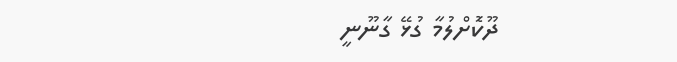ދޫކޮށްލުމާ ގުޅޭ ގާނޫނީ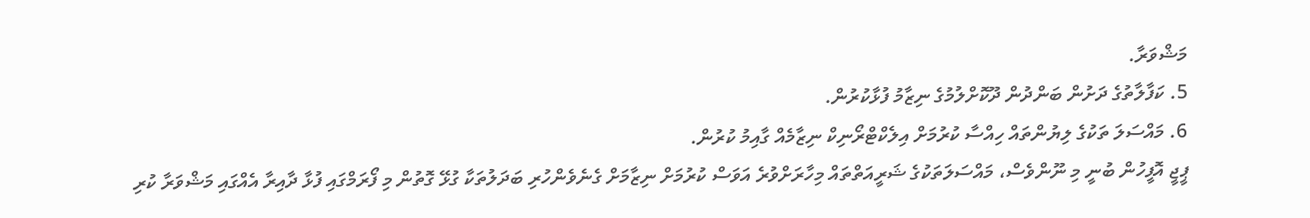މަޝްވަރާ.
5. ކަފާލާތުގެ ދަށުން ބަންދުން ދޫކޮށްލުމުގެ ނިޒާމު ފުޅާކުރުން.
6. މައްސަލަ ތަކުގެ ލިޔުންތައް ހިއްސާ ކުރުމަށް އިލެކްޓްރޯނިކް ނިޒާމެއް ގާއިމު ކުރުން.
ޕީޖީ އޮފީހުން ބުނީ މި ނޫންވެސް، މައްސަލަތަކުގެ ޝަރީއަތްތައް މިހާރަށްވުރެ އަވަސް ކުރުމަށް ނިޒާމަށް ގެނެވެންހުރި ބަދަލުތަކާ ގުޅޭ ގޮތުން މި ފޯރަމްގައި ފުޅާ ދާއިރާ އެއްގައި މަޝްވަރާ ކުރި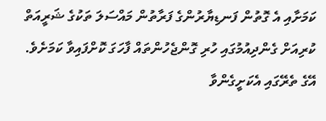ކަމަށާއި އެ ގޮތުން ފަނޑިޔާރުންގެ ފަރާތުން މައްސަލަ ތަކުގެ ޝަރީއަތް ކުރިއަށް ގެންދިއުމުގައި ހުރި ގޮންޖެހުންތައް ފާހަގަ ކޮށްފައިވާ ކަމަށެވެ.
އޭގެ ތެރޭގައި އެކަށީގެންވާ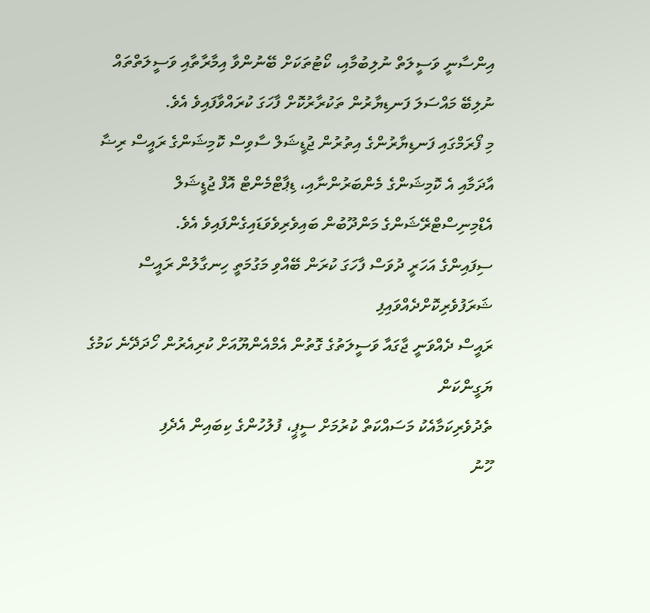އިންސާނީ ވަސީލަތް ނުލިބުމާއި، ކޯޓުތަކަށް ބޭނުންވާ އިމާރާތާއި ވަސީލަތްތައް ނުލިބޭ މައްސަލަ ފަނޑިޔާރުން ތަކުރާރުކޮށް ފާހަގަ ކުރައްވާފައިވެ އެވެ.
މި ފޯރަމްގައި ފަނޑިޔާރުންގެ އިތުރުން ޖުޑީޝަލް ސާވިސް ކޮމިޝަންގެ ރައީސް ރިޟާ އާދަމާއި އެ ކޮމިޝަންގެ މެންބަރުންނާއި، ޑިޕާޓްމެންޓް އޮފް ޖުޑީޝަލް އެޑްމިނިސްޓްރޭޝަންގެ މަންދޫބުން ބައިވެރިވެވަޑައިގެންފައިވެ އެވެ.
ސިފައިންގެ އަހަރީ ދުވަސް ފާހަގަ ކުރަން ބޭއްވި މަގުމަތީ ހިނގާލުން ރައީސް ޝަރަފުވެރިކޮށްދެއްވައިފި
ރައީސް ދެއްވަނީ ޖާގައާ ވަސީލަތުގެ ގޮތުން އެމްއެންޔޫއަށް ކުރިއެރުން ހޯދަދޭނެ ކަމުގެ ޔަގީންކަން
ތެދުވެރިކަމާއެކު މަސައްކަތް ކުރުމަށް ސީޕީ، ފުލުހުންގެ ކިބައިން އެދެފި
ހޫނު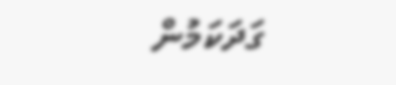ގަދަކަމުން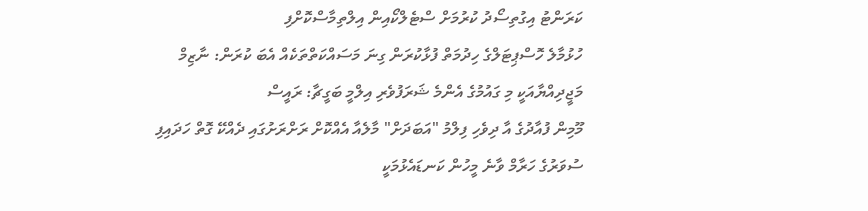ކަރަންޓު އިގުތިސޯދު ކުރުމަށް ސްޓެލްކޯއިން އިލްތިމާސްކޮށްފި
ހުޅުމާލެ ހޮސްޕިޓަލްގެ ހިދުމަތް ފުޅާކުރަން ގިނަ މަސައްކަތްތަކެއް އެބަ ކުރަން: ނާޒިމް
މަޖީދިއްޔާއަކީ މި ގައުމުގެ އެންމެ ޝަރަފުވެރި އިލްމީ ބަގީޗާ: ރައީސް
މޫމިން ފުއާދުގެ އާ ދިވެހި ފިލްމު "އަބަދަށް" މާލެއާ އެއްކޮށް ރަށްރަށުގައި ދެއްކޭ ގޮތް ހަދައިފި
ސުވަރުގެ ހަރާމް ވާނެ މީހުން ކަނޑައެޅުމަކީ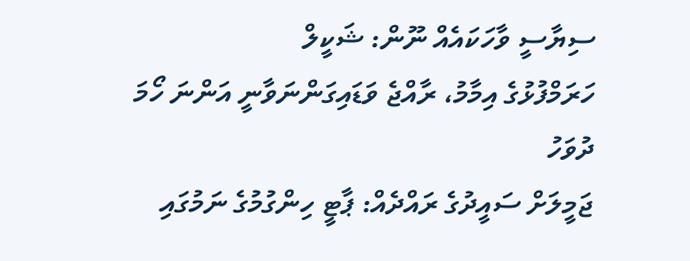ސިޔާސީ ވާހަކައެއް ނޫން: ޝަކީލް
ހަރަމްފުޅުގެ އިމާމު، ރާއްޖެ ވަޑައިގަންނަވާނީ އަންނަ ހޯމަ ދުވަހު
ޖަމީލަށް ސައީދުގެ ރައްދެއް: ޕާޓީ ހިންގުމުގެ ނަމުގައި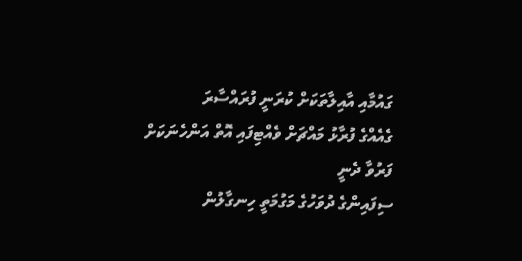ގައުމާއި އާއިލާތަކަށް ކުރަނީ ފުރައްސާރަ
ގެއެއްގެ ފުރާޅު މައްޗަށް ވެއްޓިފައި އޮތް އަންހެނަކަށް ފަރުވާ ދެނީ
ސިފައިންގެ ދުވަހުގެ މަގުމަތީ ހިނގާލުން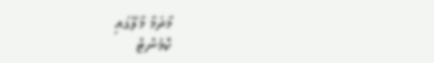މާދަމާ މާލޭގައި
ކޮމެންޓް